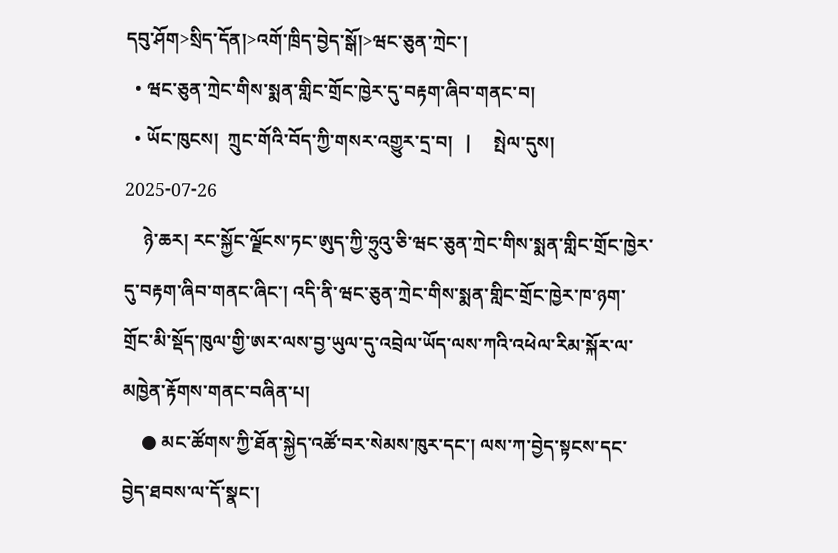དབུ་ཤོག>སྲིད་དོན།>འགོ་ཁྲིད་བྱེད་སྒོ།>ཝང་ཅུན་ཀྲེང་།
  • ཝང་ཅུན་ཀྲེང་གིས་སྨན་གླིང་གྲོང་ཁྱེར་དུ་བརྟག་ཞིབ་གནང་བ།
  • ཡོང་ཁུངས།  ཀྲུང་གོའི་བོད་ཀྱི་གསར་འགྱུར་དྲ་བ།   |     སྤེལ་དུས།  2025-07-26
    ཉེ་ཆར། རང་སྐྱོང་ལྗོངས་ཏང་ཨུད་ཀྱི་ཧྲུའུ་ཅི་ཝང་ཅུན་ཀྲེང་གིས་སྨན་གླིང་གྲོང་ཁྱེར་དུ་བརྟག་ཞིབ་གནང་ཞིང་། འདི་ནི་ཝང་ཅུན་ཀྲེང་གིས་སྨན་གླིང་གྲོང་ཁྱེར་ཁ་ཉག་གྲོང་མི་སྡོད་ཁུལ་གྱི་ཨར་ལས་བྱ་ཡུལ་དུ་འབྲེལ་ཡོད་ལས་ཀའི་འཕེལ་རིམ་སྐོར་ལ་མཁྱེན་རྟོགས་གནང་བཞིན་པ།
    ● མང་ཚོགས་ཀྱི་ཐོན་སྐྱེད་འཚོ་བར་སེམས་ཁུར་དང་། ལས་ཀ་བྱེད་སྟངས་དང་བྱེད་ཐབས་ལ་དོ་སྣང་།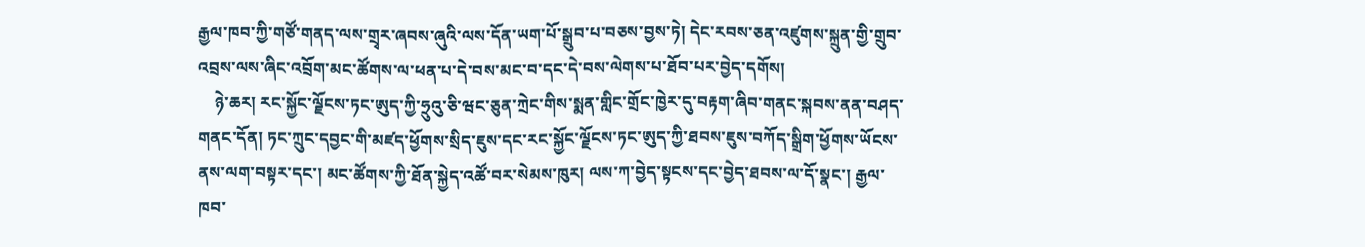རྒྱལ་ཁབ་ཀྱི་གཙོ་གནད་ལས་གྲྭར་ཞབས་ཞུའི་ལས་དོན་ཡག་པོ་སྒྲུབ་པ་བཅས་བྱས་ཏེ། དེང་རབས་ཅན་འཛུགས་སྐྲུན་གྱི་གྲུབ་འབྲས་ལས་ཞིང་འབྲོག་མང་ཚོགས་ལ་ཕན་པ་དེ་བས་མང་བ་དང་དེ་བས་ལེགས་པ་ཐོབ་པར་བྱེད་དགོས།
    ཉེ་ཆར། རང་སྐྱོང་ལྗོངས་ཏང་ཨུད་ཀྱི་ཧྲུའུ་ཅི་ཝང་ཅུན་ཀྲེང་གིས་སྨན་གླིང་གྲོང་ཁྱེར་དུ་བརྟག་ཞིབ་གནང་སྐབས་ནན་བཤད་གནང་དོན། ཏང་ཀྲུང་དབྱང་གི་མཛད་ཕྱོགས་སྲིད་ཇུས་དང་རང་སྐྱོང་ལྗོངས་ཏང་ཨུད་ཀྱི་ཐབས་ཇུས་བཀོད་སྒྲིག་ཕྱོགས་ཡོངས་ནས་ལག་བསྟར་དང་། མང་ཚོགས་ཀྱི་ཐོན་སྐྱེད་འཚོ་བར་སེམས་ཁུར། ལས་ཀ་བྱེད་སྟངས་དང་བྱེད་ཐབས་ལ་དོ་སྣང་། རྒྱལ་ཁབ་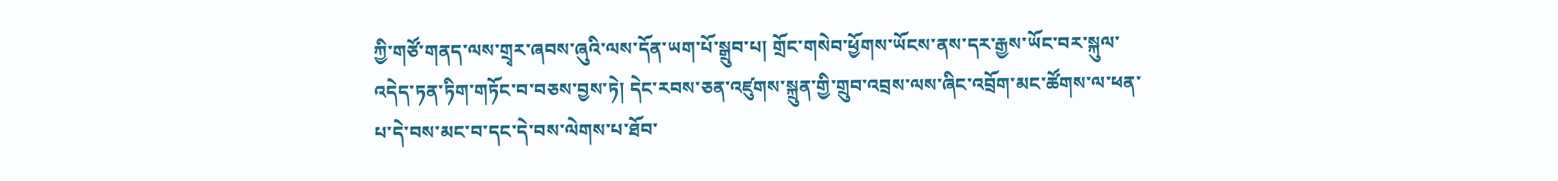ཀྱི་གཙོ་གནད་ལས་གྲྭར་ཞབས་ཞུའི་ལས་དོན་ཡག་པོ་སྒྲུབ་པ། གྲོང་གསེབ་ཕྱོགས་ཡོངས་ནས་དར་རྒྱས་ཡོང་བར་སྐུལ་འདེད་ཏན་ཏིག་གཏོང་བ་བཅས་བྱས་ཏེ། དེང་རབས་ཅན་འཛུགས་སྐྲུན་གྱི་གྲུབ་འབྲས་ལས་ཞིང་འབྲོག་མང་ཚོགས་ལ་ཕན་པ་དེ་བས་མང་བ་དང་དེ་བས་ལེགས་པ་ཐོབ་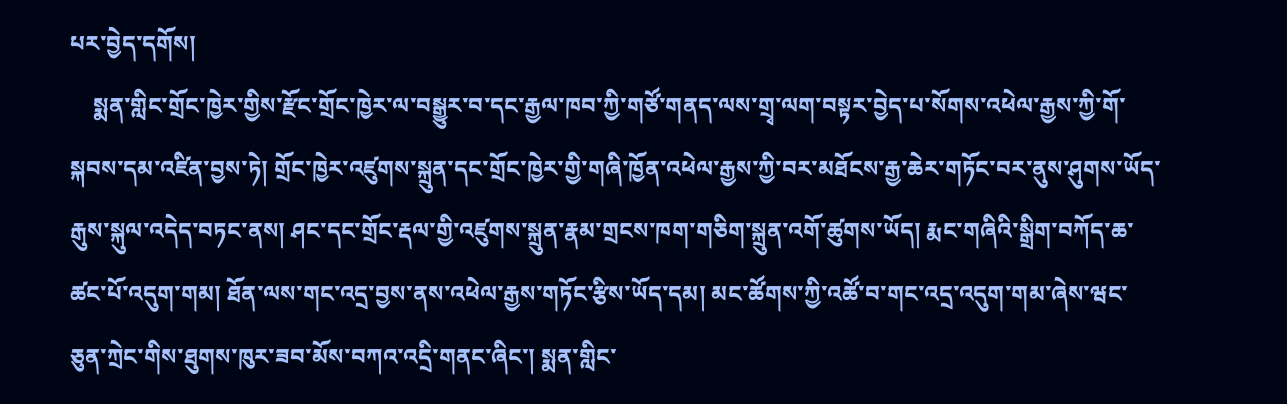པར་བྱེད་དགོས།
    སྨན་གླིང་གྲོང་ཁྱེར་གྱིས་རྫོང་གྲོང་ཁྱེར་ལ་བསྒྱུར་བ་དང་རྒྱལ་ཁབ་ཀྱི་གཙོ་གནད་ལས་གྲྭ་ལག་བསྟར་བྱེད་པ་སོགས་འཕེལ་རྒྱས་ཀྱི་གོ་སྐབས་དམ་འཛིན་བྱས་ཏེ། གྲོང་ཁྱེར་འཛུགས་སྐྲུན་དང་གྲོང་ཁྱེར་གྱི་གཞི་ཁྱོན་འཕེལ་རྒྱས་ཀྱི་བར་མཐོངས་རྒྱ་ཆེར་གཏོང་བར་ནུས་ཤུགས་ཡོད་རྒུས་སྐུལ་འདེད་བཏང་ནས། ཤང་དང་གྲོང་རྡལ་གྱི་འཛུགས་སྐྲུན་རྣམ་གྲངས་ཁག་གཅིག་སྐྲུན་འགོ་ཚུགས་ཡོད། རྨང་གཞིའི་སྒྲིག་བཀོད་ཆ་ཚང་པོ་འདུག་གམ། ཐོན་ལས་གང་འདྲ་བྱས་ནས་འཕེལ་རྒྱས་གཏོང་རྩིས་ཡོད་དམ། མང་ཚོགས་ཀྱི་འཚོ་བ་གང་འདྲ་འདུག་གམ་ཞེས་ཝང་ཅུན་ཀྲེང་གིས་ཐུགས་ཁུར་ཟབ་མོས་བཀའ་འདྲི་གནང་ཞིང་། སྨན་གླིང་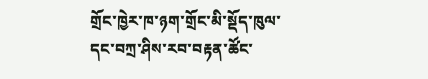གྲོང་ཁྱེར་ཁ་ཉག་གྲོང་མི་སྡོད་ཁུལ་དང་བཀྲ་ཤིས་རབ་བརྟན་ཚོང་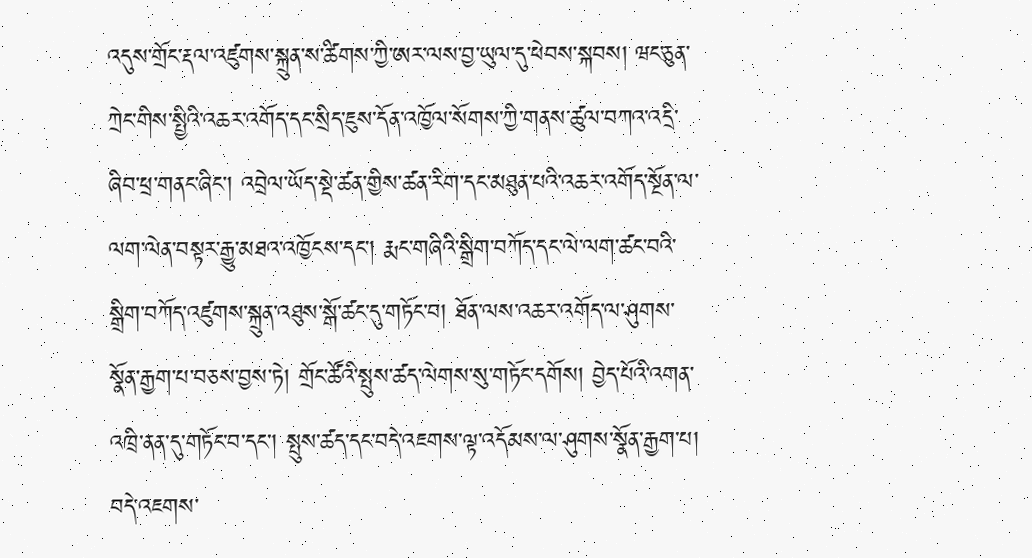འདུས་གྲོང་རྡལ་འཛུགས་སྐྲུན་ས་ཚིགས་ཀྱི་ཨར་ལས་བྱ་ཡུལ་དུ་ཕེབས་སྐབས། ཝང་ཅུན་ཀྲེང་གིས་སྤྱིའི་འཆར་འགོད་དང་སྲིད་ཇུས་དོན་འཁྱོལ་སོགས་ཀྱི་གནས་ཚུལ་བཀའ་འདྲི་ཞིབ་ཕྲ་གནང་ཞིང་། འབྲེལ་ཡོད་སྡེ་ཚན་གྱིས་ཚན་རིག་དང་མཐུན་པའི་འཆར་འགོད་སྔོན་ལ་ལག་ལེན་བསྟར་རྒྱུ་མཐའ་འཁྱོངས་དང་། རྨང་གཞིའི་སྒྲིག་བཀོད་དང་ལེ་ལག་ཚང་བའི་སྒྲིག་བཀོད་འཛུགས་སྐྲུན་འཐུས་སྒོ་ཚང་དུ་གཏོང་བ། ཐོན་ལས་འཆར་འགོད་ལ་ཤུགས་སྣོན་རྒྱག་པ་བཅས་བྱས་ཏེ། གྲོང་ཚོའི་སྤུས་ཚད་ལེགས་སུ་གཏོང་དགོས། བྱེད་པོའི་འགན་འཁྲི་ནན་དུ་གཏོང་བ་དང་། སྤུས་ཚད་དང་བདེ་འཇགས་ལྟ་འདོམས་ལ་ཤུགས་སྣོན་རྒྱག་པ། བདེ་འཇགས་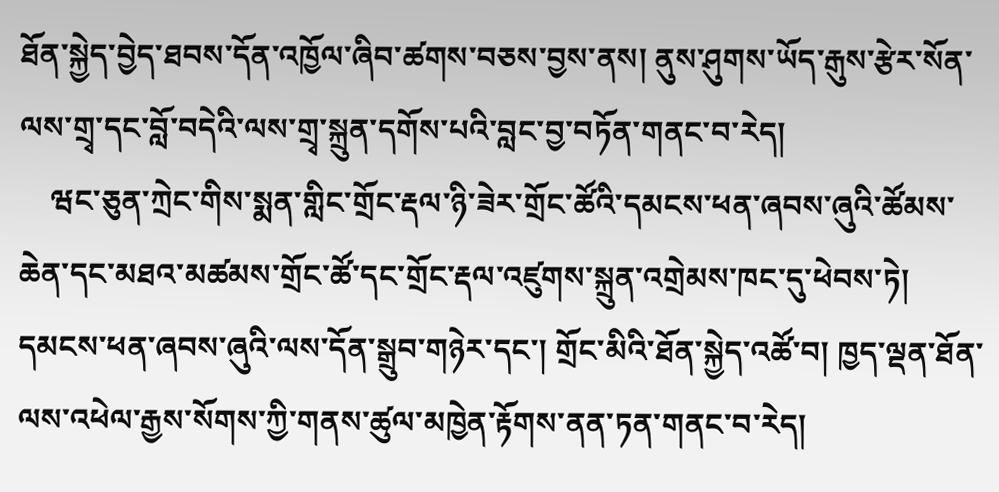ཐོན་སྐྱེད་བྱེད་ཐབས་དོན་འཁྱོལ་ཞིབ་ཚགས་བཅས་བྱས་ནས། ནུས་ཤུགས་ཡོད་རྒུས་རྩེར་སོན་ལས་གྲྭ་དང་བློ་བདེའི་ལས་གྲྭ་སྐྲུན་དགོས་པའི་བླང་བྱ་བཏོན་གནང་བ་རེད།
    ཝང་ཅུན་ཀྲེང་གིས་སྨན་གླིང་གྲོང་རྡལ་ཉི་ཟེར་གྲོང་ཚོའི་དམངས་ཕན་ཞབས་ཞུའི་ཚོམས་ཆེན་དང་མཐའ་མཚམས་གྲོང་ཚོ་དང་གྲོང་རྡལ་འཛུགས་སྐྲུན་འགྲེམས་ཁང་དུ་ཕེབས་ཏེ། དམངས་ཕན་ཞབས་ཞུའི་ལས་དོན་སྒྲུབ་གཉེར་དང་། གྲོང་མིའི་ཐོན་སྐྱེད་འཚོ་བ། ཁྱད་ལྡན་ཐོན་ལས་འཕེལ་རྒྱས་སོགས་ཀྱི་གནས་ཚུལ་མཁྱེན་རྟོགས་ནན་ཏན་གནང་བ་རེད།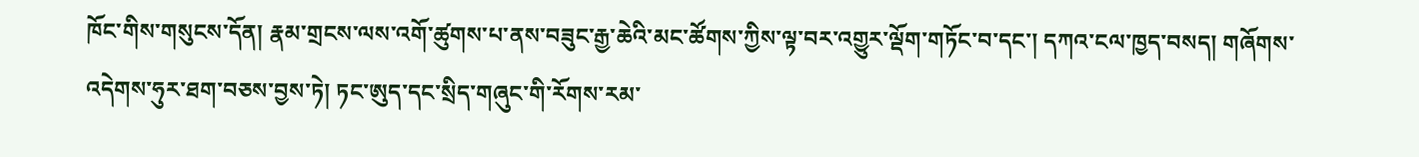ཁོང་གིས་གསུངས་དོན། རྣམ་གྲངས་ལས་འགོ་ཚུགས་པ་ནས་བཟུང་རྒྱ་ཆེའི་མང་ཚོགས་ཀྱིས་ལྟ་བར་འགྱུར་ལྡོག་གཏོང་བ་དང་། དཀའ་ངལ་ཁྱད་བསད། གཞོགས་འདེགས་ཧུར་ཐག་བཅས་བྱས་ཏེ། ཏང་ཨུད་དང་སྲིད་གཞུང་གི་རོགས་རམ་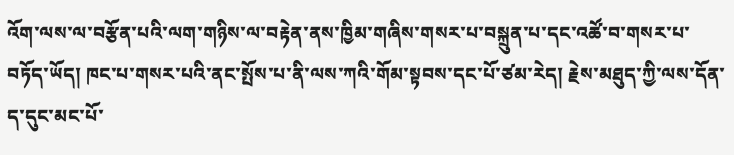འོག་ལས་ལ་བརྩོན་པའི་ལག་གཉིས་ལ་བརྟེན་ནས་ཁྱིམ་གཞིས་གསར་པ་བསྐྲུན་པ་དང་འཚོ་བ་གསར་པ་བཏོད་ཡོད། ཁང་པ་གསར་པའི་ནང་སྤོས་པ་ནི་ལས་ཀའི་གོམ་སྟབས་དང་པོ་ཙམ་རེད། རྗེས་མཐུད་ཀྱི་ལས་དོན་ད་དུང་མང་པོ་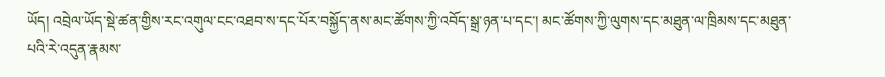ཡོད། འབྲེལ་ཡོད་སྡེ་ཚན་གྱིས་རང་འགུལ་ངང་འཐབ་ས་དང་པོར་བསྐྱོད་ནས་མང་ཚོགས་ཀྱི་འབོད་སྒྲ་ཉན་པ་དང་། མང་ཚོགས་ཀྱི་ལུགས་དང་མཐུན་ལ་ཁྲིམས་དང་མཐུན་པའི་རེ་འདུན་རྣམས་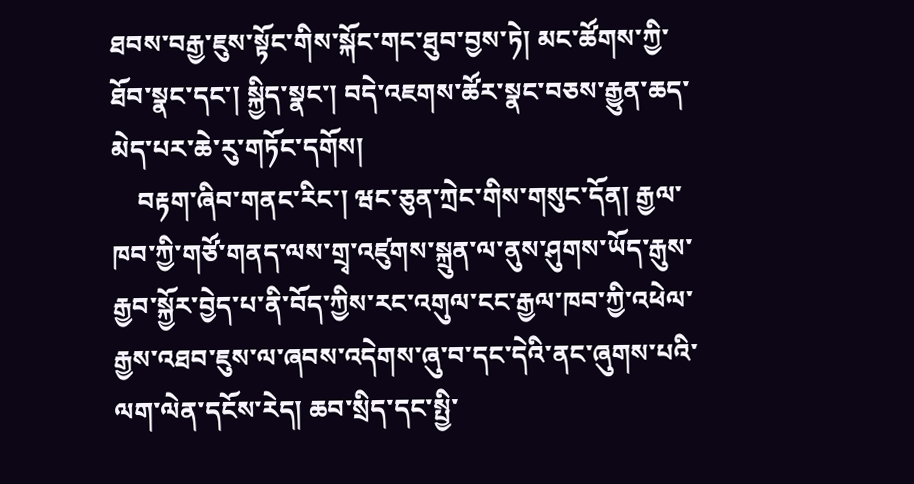ཐབས་བརྒྱ་ཇུས་སྟོང་གིས་སྐོང་གང་ཐུབ་བྱས་ཏེ། མང་ཚོགས་ཀྱི་ཐོབ་སྣང་དང་། སྐྱིད་སྣང་། བདེ་འཇགས་ཚོར་སྣང་བཅས་རྒྱུན་ཆད་མེད་པར་ཆེ་རུ་གཏོང་དགོས།
    བརྟག་ཞིབ་གནང་རིང་། ཝང་ཅུན་ཀྲེང་གིས་གསུང་དོན། རྒྱལ་ཁབ་ཀྱི་གཙོ་གནད་ལས་གྲྭ་འཛུགས་སྐྲུན་ལ་ནུས་ཤུགས་ཡོད་རྒུས་རྒྱབ་སྐྱོར་བྱེད་པ་ནི་བོད་ཀྱིས་རང་འགུལ་ངང་རྒྱལ་ཁབ་ཀྱི་འཕེལ་རྒྱས་འཐབ་ཇུས་ལ་ཞབས་འདེགས་ཞུ་བ་དང་དེའི་ནང་ཞུགས་པའི་ལག་ལེན་དངོས་རེད། ཆབ་སྲིད་དང་སྤྱི་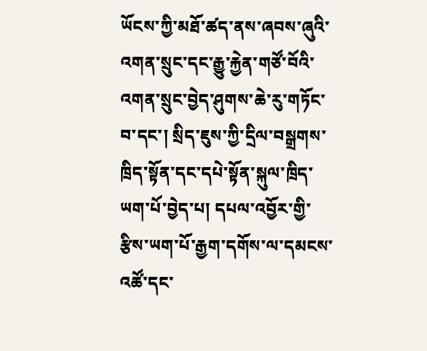ཡོངས་ཀྱི་མཐོ་ཚད་ནས་ཞབས་ཞུའི་འགན་སྲུང་དང་རྒྱུ་རྐྱེན་གཙོ་བོའི་འགན་སྲུང་བྱེད་ཤུགས་ཆེ་རུ་གཏོང་བ་དང་། སྲིད་ཇུས་ཀྱི་དྲིལ་བསྒྲགས་ཁྲིད་སྟོན་དང་དཔེ་སྟོན་སྐུལ་ཁྲིད་ཡག་པོ་བྱེད་པ། དཔལ་འབྱོར་གྱི་རྩིས་ཡག་པོ་རྒྱག་དགོས་ལ་དམངས་འཚོ་དང་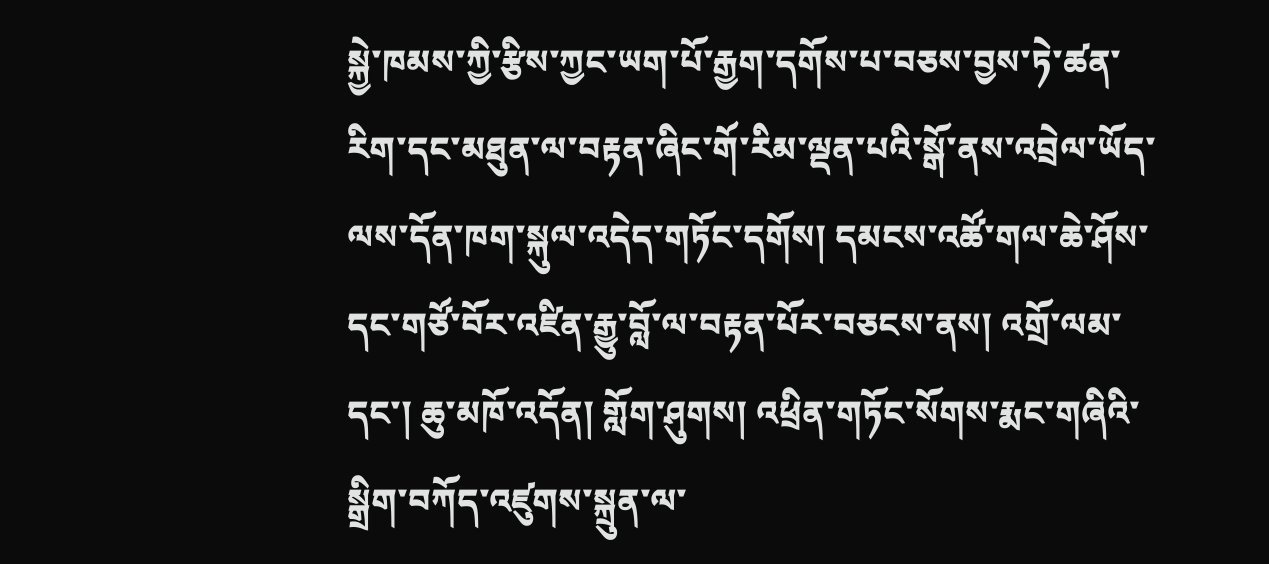སྐྱེ་ཁམས་ཀྱི་རྩིས་ཀྱང་ཡག་པོ་རྒྱག་དགོས་པ་བཅས་བྱས་ཏེ་ཚན་རིག་དང་མཐུན་ལ་བརྟན་ཞིང་གོ་རིམ་ལྡན་པའི་སྒོ་ནས་འབྲེལ་ཡོད་ལས་དོན་ཁག་སྐུལ་འདེད་གཏོང་དགོས། དམངས་འཚོ་གལ་ཆེ་ཤོས་དང་གཙོ་བོར་འཛིན་རྒྱུ་བློ་ལ་བརྟན་པོར་བཅངས་ནས། འགྲོ་ལམ་དང་། ཆུ་མཁོ་འདོན། གློག་ཤུགས། འཕྲིན་གཏོང་སོགས་རྨང་གཞིའི་སྒྲིག་བཀོད་འཛུགས་སྐྲུན་ལ་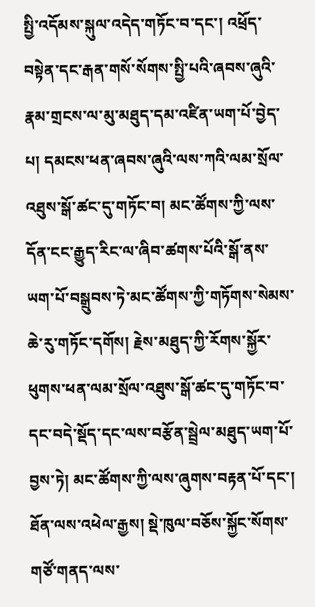སྤྱི་འདོམས་སྐུལ་འདེད་གཏོང་བ་དང་། འཕྲོད་བསྟེན་དང་རྒན་གསོ་སོགས་སྤྱི་པའི་ཞབས་ཞུའི་རྣམ་གྲངས་ལ་མུ་མཐུད་དམ་འཛིན་ཡག་པོ་བྱེད་པ། དམངས་ཕན་ཞབས་ཞུའི་ལས་ཀའི་ལམ་སྲོལ་འཐུས་སྒོ་ཚང་དུ་གཏོང་བ། མང་ཚོགས་ཀྱི་ལས་དོན་ངང་རྒྱུད་རིང་ལ་ཞིབ་ཚགས་པོའི་སྒོ་ནས་ཡག་པོ་བསྒྲུབས་ཏེ་མང་ཚོགས་ཀྱི་གཏོགས་སེམས་ཆེ་རུ་གཏོང་དགོས། རྗེས་མཐུད་ཀྱི་རོགས་སྐྱོར་ཕུགས་ཕན་ལམ་སྲོལ་འཐུས་སྒོ་ཚང་དུ་གཏོང་བ་དང་བདེ་སྡོད་དང་ལས་བརྩོན་སྦྲེལ་མཐུད་ཡག་པོ་བྱས་ཏེ། མང་ཚོགས་ཀྱི་ལས་ཞུགས་བརྟན་པོ་དང་། ཐོན་ལས་འཕེལ་རྒྱས། སྡེ་ཁུལ་བཅོས་སྐྱོང་སོགས་གཙོ་གནད་ལས་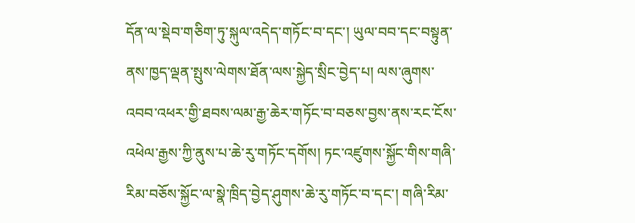དོན་ལ་སྡེབ་གཅིག་ཏུ་སྐུལ་འདེད་གཏོང་བ་དང་། ཡུལ་བབ་དང་བསྟུན་ནས་ཁྱད་ལྡན་སྤུས་ལེགས་ཐོན་ལས་སྐྱེད་སྲིང་བྱེད་པ། ལས་ཞུགས་འབབ་འཕར་གྱི་ཐབས་ལམ་རྒྱ་ཆེར་གཏོང་བ་བཅས་བྱས་ནས་རང་ངོས་འཕེལ་རྒྱས་ཀྱི་ནུས་པ་ཆེ་རུ་གཏོང་དགོས། ཏང་འཛུགས་སྐྱོང་གིས་གཞི་རིམ་བཅོས་སྐྱོང་ལ་སྣེ་ཁྲིད་བྱེད་ཤུགས་ཆེ་རུ་གཏོང་བ་དང་། གཞི་རིམ་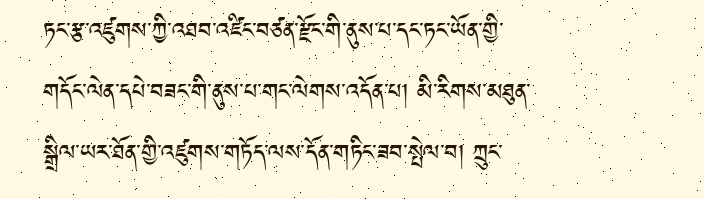ཏང་རྩ་འཛུགས་ཀྱི་འཐབ་འཛིང་བཙན་རྫོང་གི་ནུས་པ་དང་ཏང་ཡོན་གྱི་གདོང་ལེན་དཔེ་བཟང་གི་ནུས་པ་གང་ལེགས་འདོན་པ། མི་རིགས་མཐུན་སྒྲིལ་ཡར་ཐོན་གྱི་འཛུགས་གཏོད་ལས་དོན་གཏིང་ཟབ་སྤེལ་བ། ཀྲུང་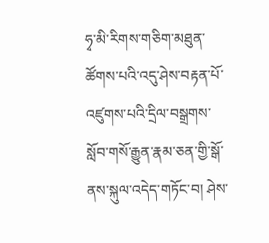ཧྭ་མི་རིགས་གཅིག་མཐུན་ཚོགས་པའི་འདུ་ཤེས་བརྟན་པོ་འཛུགས་པའི་དྲིལ་བསྒྲགས་སློབ་གསོ་རྒྱུན་རྣམ་ཅན་གྱི་སྒོ་ནས་སྐུལ་འདེད་གཏོང་བ། ཤེས་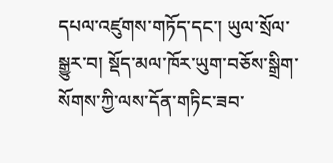དཔལ་འཛུགས་གཏོད་དང་། ཡུལ་སྲོལ་སྒྱུར་བ། སྡོད་མལ་ཁོར་ཡུག་བཅོས་སྒྲིག་སོགས་ཀྱི་ལས་དོན་གཏིང་ཟབ་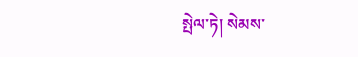སྤེལ་ཏེ། སེམས་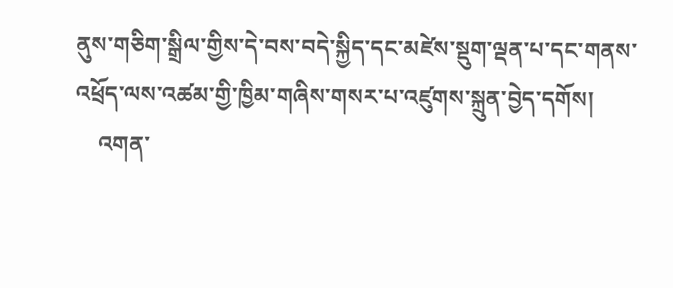ནུས་གཅིག་སྒྲིལ་གྱིས་དེ་བས་བདེ་སྐྱིད་དང་མཛེས་སྡུག་ལྡན་པ་དང་གནས་འཕྲོད་ལས་འཚམ་གྱི་ཁྱིམ་གཞིས་གསར་པ་འཛུགས་སྐྲུན་བྱེད་དགོས།
    འགན་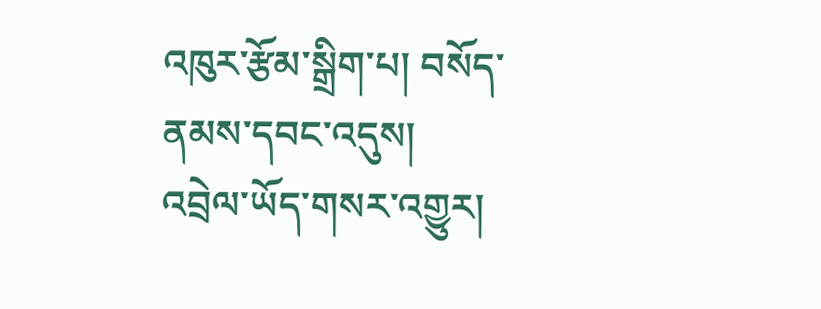འཁུར་རྩོམ་སྒྲིག་པ། བསོད་ནམས་དབང་འདུས།
འབྲེལ་ཡོད་གསར་འགྱུར།